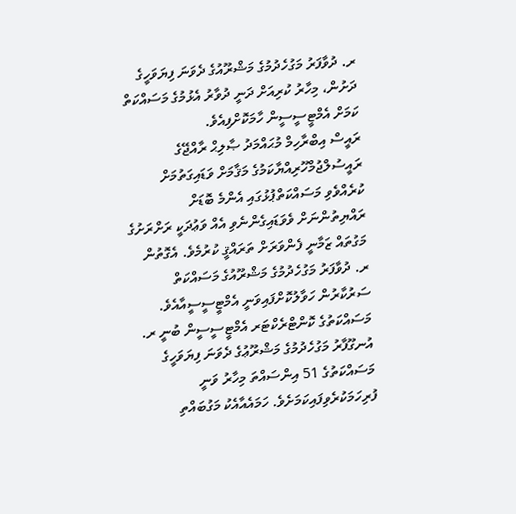ރ. ދުވާފަރު މަގުހެދުމުގެ މަޝްރޫއުގެ ދެވަނަ ފިޔަވަހީގެ ދަށުން، މިހާރު ކުރިއަށް ދަނީ ދުވާރު އެޅުމުގެ މަސައްކަތް ކަމަށް އެމްޓީސީސީން ހާމަކޮށްފިއެވެ.
ރައީސް އިބްރާހިމް މުޙައްމަދު ޞާލިޙް ރާއްޖޭގެ ރައީސުލްޖުމްހޫރިއްޔާކަމުގެ މަޤާމަށް ވަޑައިގަތުމަށް ކުރެއްވެވި މަސައްކަތްޕުޅުގައި އެންމެ ބޮޑަށް ރައްޔިތުންނަށް ވެވަޑައިގެންނެވި އެއް ވަޢުދަކީ ރަށްރަށުގެ މަގުތައް ޒަމާނީ ފެންވަރަށް ތަރައްޤީ ކުރުމެވެ. އެގޮތުން ރ. ދުވާފަރު މަގުހެދުމުގެ މަޝްރޫއުގެ މަސައްކަތް ސަރުކާރުން ހަވާލުކޮށްފައިވަނީ އެމްޓީސީސީއާއެވެ.
މަސައްކަތުގެ ކޮންޓްރެކްޓަރ އެމްޓީސީސީން ބުނީ ރ. އުނގޫފާރު މަގުހެދުމުގެ މަޝްރޫޢުގެ ދެވަނަ ފިޔަވަހީގެ މަސައްކަތުގެ 51 އިންސައްތަ މިހާރު ވަނީ ފުރިހަމަކުރެވިފައިކަމަށެވެ. ހަމައެއާއެކު މަގުބައްތި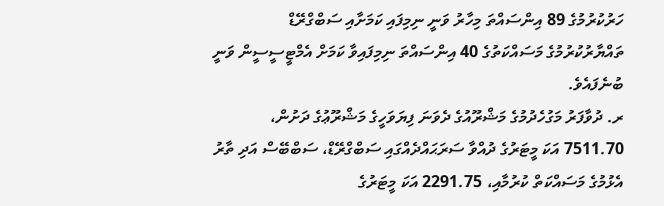ހަރުކުރުމުގެ 89 އިންސައްތަ މިހާރު ވަނީ ނިމިފައި ކަމަށާއި ސަބްގްރޭޑް ތައްޔާރުކުރުމުގެ މަސައްކަތުގެ 40 އިންސައްތަ ނިމިފައިވާ ކަމަށް އެމްޓީސީސީން ވަނީ ބުނެފައެވެ.
ރ. ދުވާފަރު މަގުހެދުމުގެ މަޝްރޫއުގެ ދެވަނަ ފިޔަވަހީގެ މަޝްރޫޢުގެ ދަށުން، 7511.70 އަކަ މީޓަރުގެ ދުއްވާ ސަރަޙައްދެއްގައި ސަބްގްރޭޑް، ސަބްބޭސް އަދި ތާރު އެޅުމުގެ މަސައްކަތް ކުރުމާއި، 2291.75 އަކަ މީޓަރުގެ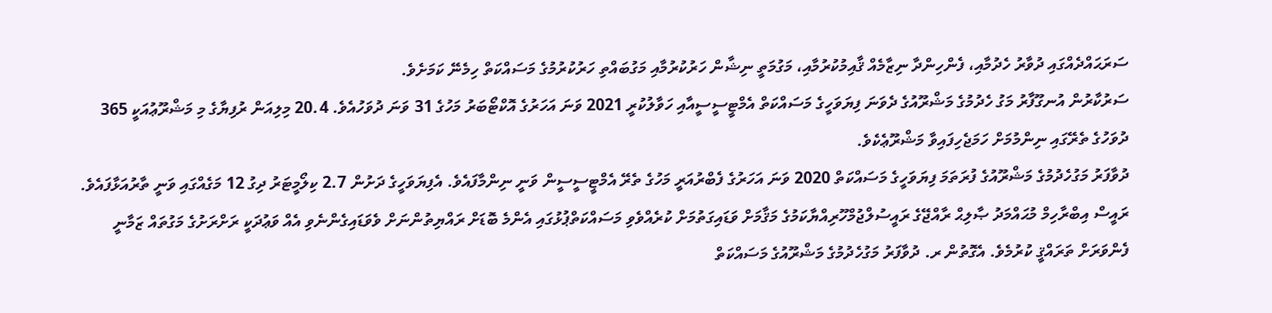ސަރަޙައްދެއްގައި ދުވާރު ހެދުމާއި، ފެންހިންދާ ނިޒާމެއް ޤާއިމުކުރުމާއި، މަގުމަތީ ނިޝާން ހަރުކުރުމާއި މަގުބައްތި ހަރުކުރުމުގެ މަސައްކަތް ހިމެނޭ ކަމަށެވެ.
ސަރުކާރުން އުނގޫފާރު މަގު ހެދުމުގެ މަޝްރޫއުގެ ދެވަނަ ފިޔަވަހީގެ މަސައްކަތް އެމްޓީސީސީއާއި ހަވާލުކުރީ 2021 ވަނަ އަހަރުގެ އޮކްޓޯބަރު މަހުގެ 31 ވަނަ ދުވަހުއެވެ. 20.4 މިލިއަން ރުފިޔާގެ މި މަޝްރޫޢުއަކީ 365 ދުވަހުގެ ތެރޭގައި ނިންމުމަށް ހަމަޖެހިފައިވާ މަޝްރޫޢެކެވެ.
ދުވާފަރު މަގުހެދުމުގެ މަޝްރޫއުގެ ފުރަތަމަ ފިޔަވަހީގެ މަސައްކަތް 2020 ވަނަ އަހަރުގެ ފެބްރުއަރީ މަހުގެ ތެރޭ އެމްޓީސީސީން ވަނީ ނިންމާފައެވެ. އެފިޔަވަހީގެ ދަށުން 2.7 ކިލޯމީޓަރު ދިގު 12 މަގެއްގައި ވަނީ ތާރުއަޅާފައެވެ.
ރައީސް އިބްރާހިމް މުޙައްމަދު ޞާލިޙް ރާއްޖޭގެ ރައީސުލްޖުމްހޫރިއްޔާކަމުގެ މަޤާމަށް ވަޑައިގަތުމަށް ކުރެއްވެވި މަސައްކަތްޕުޅުގައި އެންމެ ބޮޑަށް ރައްޔިތުންނަށް ވެވަޑައިގެންނެވި އެއް ވަޢުދަކީ ރަށްރަށުގެ މަގުތައް ޒަމާނީ ފެންވަރަށް ތަރައްޤީ ކުރުމެވެ. އެގޮތުން ރ. ދުވާފަރު މަގުހެދުމުގެ މަޝްރޫއުގެ މަސައްކަތް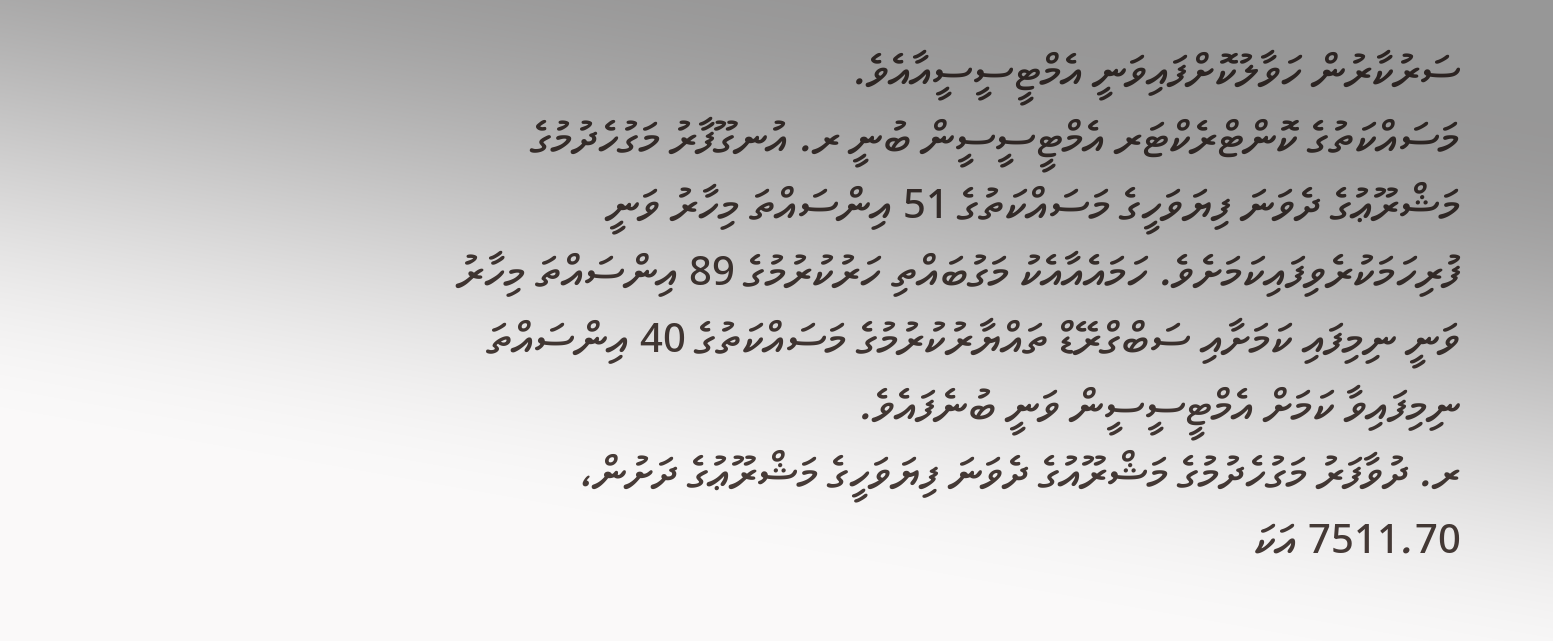ސަރުކާރުން ހަވާލުކޮށްފައިވަނީ އެމްޓީސީސީއާއެވެ.
މަސައްކަތުގެ ކޮންޓްރެކްޓަރ އެމްޓީސީސީން ބުނީ ރ. އުނގޫފާރު މަގުހެދުމުގެ މަޝްރޫޢުގެ ދެވަނަ ފިޔަވަހީގެ މަސައްކަތުގެ 51 އިންސައްތަ މިހާރު ވަނީ ފުރިހަމަކުރެވިފައިކަމަށެވެ. ހަމައެއާއެކު މަގުބައްތި ހަރުކުރުމުގެ 89 އިންސައްތަ މިހާރު ވަނީ ނިމިފައި ކަމަށާއި ސަބްގްރޭޑް ތައްޔާރުކުރުމުގެ މަސައްކަތުގެ 40 އިންސައްތަ ނިމިފައިވާ ކަމަށް އެމްޓީސީސީން ވަނީ ބުނެފައެވެ.
ރ. ދުވާފަރު މަގުހެދުމުގެ މަޝްރޫއުގެ ދެވަނަ ފިޔަވަހީގެ މަޝްރޫޢުގެ ދަށުން، 7511.70 އަކަ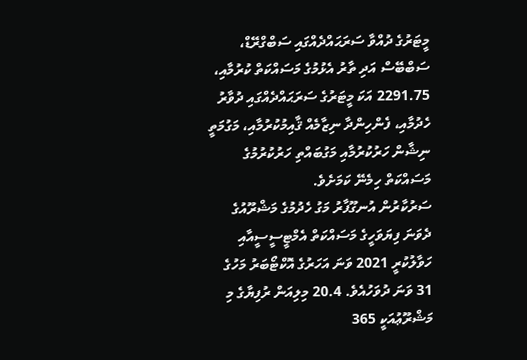މީޓަރުގެ ދުއްވާ ސަރަޙައްދެއްގައި ސަބްގްރޭޑް، ސަބްބޭސް އަދި ތާރު އެޅުމުގެ މަސައްކަތް ކުރުމާއި، 2291.75 އަކަ މީޓަރުގެ ސަރަޙައްދެއްގައި ދުވާރު ހެދުމާއި، ފެންހިންދާ ނިޒާމެއް ޤާއިމުކުރުމާއި، މަގުމަތީ ނިޝާން ހަރުކުރުމާއި މަގުބައްތި ހަރުކުރުމުގެ މަސައްކަތް ހިމެނޭ ކަމަށެވެ.
ސަރުކާރުން އުނގޫފާރު މަގު ހެދުމުގެ މަޝްރޫއުގެ ދެވަނަ ފިޔަވަހީގެ މަސައްކަތް އެމްޓީސީސީއާއި ހަވާލުކުރީ 2021 ވަނަ އަހަރުގެ އޮކްޓޯބަރު މަހުގެ 31 ވަނަ ދުވަހުއެވެ. 20.4 މިލިއަން ރުފިޔާގެ މި މަޝްރޫޢުއަކީ 365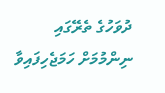ދުވަހުގެ ތެރޭގައި ނިންމުމަށް ހަމަޖެހިފައިވާ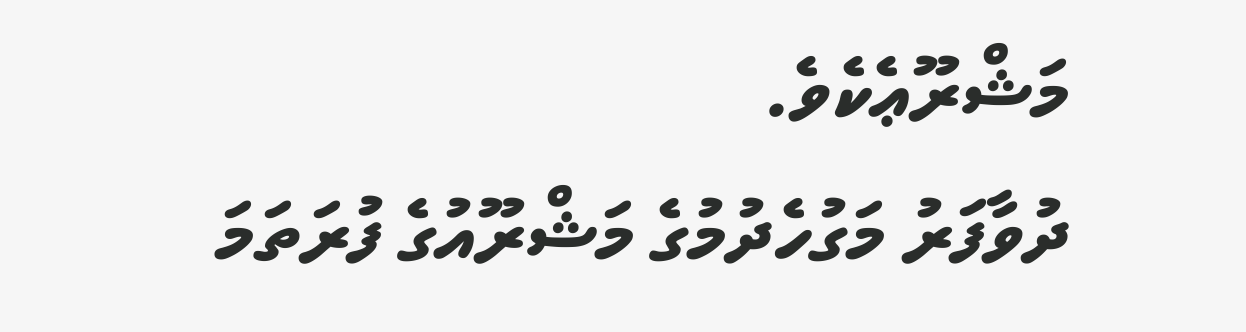މަޝްރޫޢެކެވެ.
ދުވާފަރު މަގުހެދުމުގެ މަޝްރޫއުގެ ފުރަތަމަ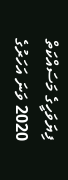ފިޔަވަހީގެ މަސައްކަތް 2020 ވަނަ އަހަރުގެ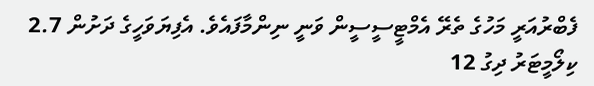ފެބްރުއަރީ މަހުގެ ތެރޭ އެމްޓީސީސީން ވަނީ ނިންމާފައެވެ. އެފިޔަވަހީގެ ދަށުން 2.7 ކިލޯމީޓަރު ދިގު 12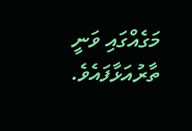މަގެއްގައި ވަނީ ތާރުއަޅާފައެވެ.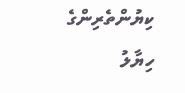ކިޔުންތެރިންގެ ހިޔާލު